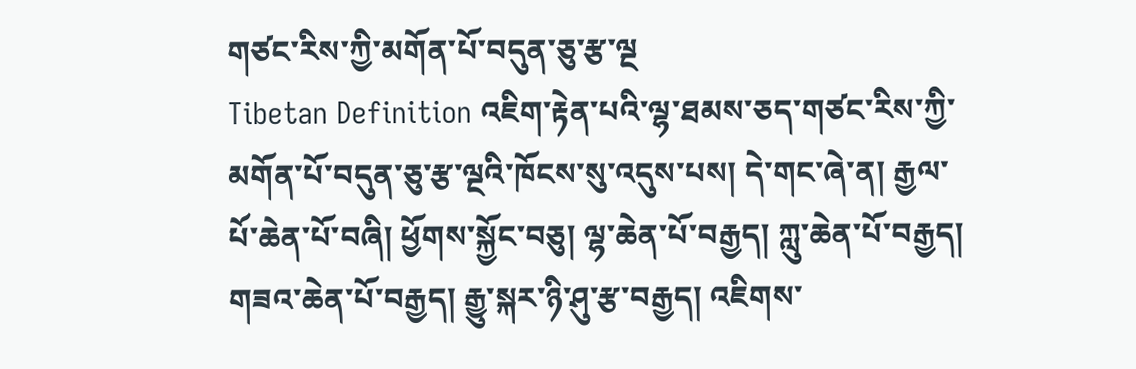གཙང་རིས་ཀྱི་མགོན་པོ་བདུན་ཅུ་རྩ་ལྔ
Tibetan Definition འཇིག་རྟེན་པའི་ལྷ་ཐམས་ཅད་གཙང་རིས་ཀྱི་མགོན་པོ་བདུན་ཅུ་རྩ་ལྔའི་ཁོངས་སུ་འདུས་པས། དེ་གང་ཞེ་ན། རྒྱལ་པོ་ཆེན་པོ་བཞི། ཕྱོགས་སྐྱོང་བཅུ། ལྷ་ཆེན་པོ་བརྒྱད། ཀླུ་ཆེན་པོ་བརྒྱད། གཟའ་ཆེན་པོ་བརྒྱད། རྒྱུ་སྐར་ཉི་ཤུ་རྩ་བརྒྱད། འཇིགས་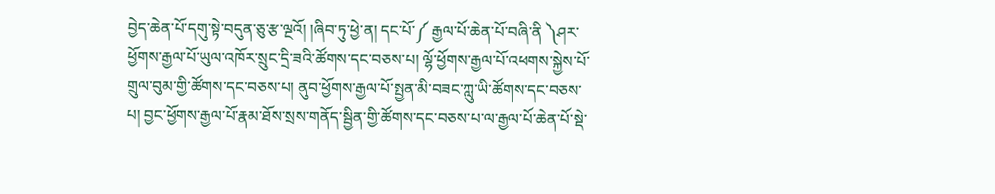བྱེད་ཆེན་པོ་དགུ་སྟེ་བདུན་ཅུ་རྩ་ལྔའོ། །ཞིབ་ཏུ་ཕྱེ་ན། དང་པོ་༼ རྒྱལ་པོ་ཆེན་པོ་བཞི་ནི ༽ཤར་ཕྱོགས་རྒྱལ་པོ་ཡུལ་འཁོར་སྲུང་དྲི་ཟའི་ཚོགས་དང་བཅས་པ། ལྷོ་ཕྱོགས་རྒྱལ་པོ་འཕགས་སྐྱེས་པོ་གྲུལ་བུམ་གྱི་ཚོགས་དང་བཅས་པ། ནུབ་ཕྱོགས་རྒྱལ་པོ་སྤྱན་མི་བཟང་ཀླུ་ཡི་ཚོགས་དང་བཅས་པ། བྱང་ཕྱོགས་རྒྱལ་པོ་རྣམ་ཐོས་སྲས་གནོད་སྦྱིན་གྱི་ཚོགས་དང་བཅས་པ་ལ་རྒྱལ་པོ་ཆེན་པོ་སྡེ་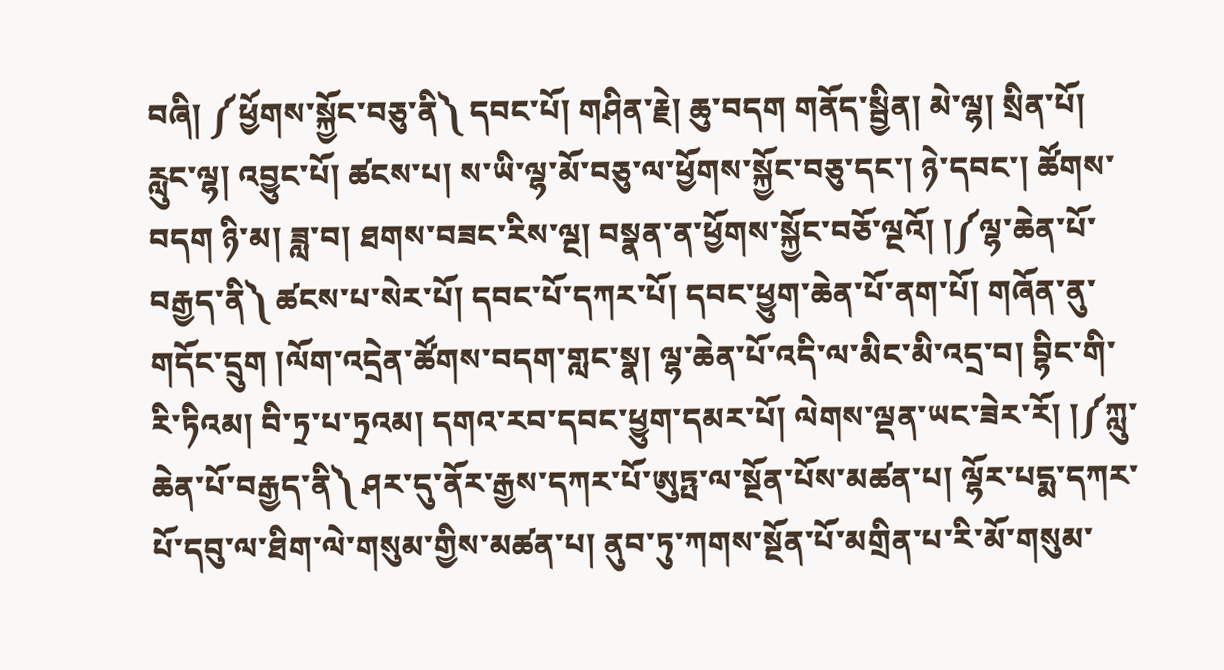བཞི། ༼ཕྱོགས་སྐྱོང་བཅུ་ནི༽ དབང་པོ། གཤིན་རྗེ། ཆུ་བདག གནོད་སྦྱིན། མེ་ལྷ། སྲིན་པོ། རླུང་ལྷ། འབྱུང་པོ། ཚངས་པ། ས་ཡི་ལྷ་མོ་བཅུ་ལ་ཕྱོགས་སྐྱོང་བཅུ་དང་། ཉེ་དབང་། ཚོགས་བདག ཉི་མ། ཟླ་བ། ཐགས་བཟང་རིས་ལྔ། བསྣན་ན་ཕྱོགས་སྐྱོང་བཅོ་ལྔའོ། །༼ལྷ་ཆེན་པོ་བརྒྱད་ནི༽ ཚངས་པ་སེར་པོ། དབང་པོ་དཀར་པོ། དབང་ཕྱུག་ཆེན་པོ་ནག་པོ། གཞོན་ནུ་གདོང་དྲུག །ལོག་འདྲེན་ཚོགས་བདག་གླང་སྣ། ལྷ་ཆེན་པོ་འདི་ལ་མིང་མི་འདྲ་བ། བྷིང་གི་རི་ཏིའམ། བི་ཏྲ་པ་ཏྲའམ། དགའ་རབ་དབང་ཕྱུག་དམར་པོ། ལེགས་ལྡན་ཡང་ཟེར་རོ། །༼ཀླུ་ཆེན་པོ་བརྒྱད་ནི༽ ཤར་དུ་ནོར་རྒྱས་དཀར་པོ་ཨུཏྤ་ལ་སྔོན་པོས་མཚན་པ། ལྷོར་པདྨ་དཀར་པོ་དབུ་ལ་ཐིག་ལེ་གསུམ་གྱིས་མཚན་པ། ནུབ་ཏུ་ཀགས་སྔོན་པོ་མགྲིན་པ་རི་མོ་གསུམ་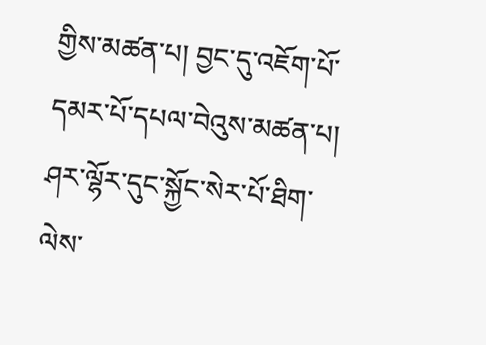གྱིས་མཚན་པ། བྱང་དུ་འཇོག་པོ་དམར་པོ་དཔལ་བེའུས་མཚན་པ། ཤར་ལྷོར་དུང་སྐྱོང་སེར་པོ་ཐིག་ལེས་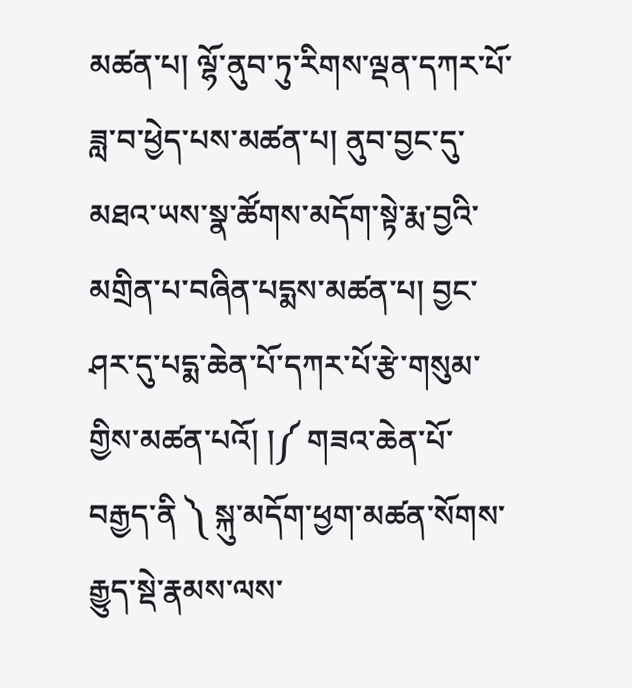མཚན་པ། ལྷོ་ནུབ་ཏུ་རིགས་ལྡན་དཀར་པོ་ཟླ་བ་ཕྱེད་པས་མཚན་པ། ནུབ་བྱང་དུ་མཐའ་ཡས་སྣ་ཚོགས་མདོག་སྟེ་རྨ་བྱའི་མགྲིན་པ་བཞིན་པདྨས་མཚན་པ། བྱང་ཤར་དུ་པདྨ་ཆེན་པོ་དཀར་པོ་རྩེ་གསུམ་གྱིས་མཚན་པའོ། །༼ གཟའ་ཆེན་པོ་བརྒྱད་ནི ༽ སྐུ་མདོག་ཕྱག་མཚན་སོགས་རྒྱུད་སྡེ་རྣམས་ལས་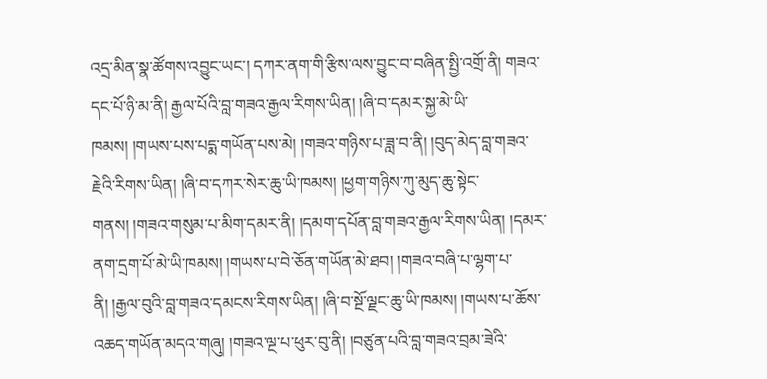འདྲ་མིན་སྣ་ཚོགས་འབྱུང་ཡང་། དཀར་ནག་གི་རྩིས་ལས་བྱུང་བ་བཞིན་སྤྱི་འགྲོ་ནི། གཟའ་དང་པོ་ཉི་མ་ནི། རྒྱལ་པོའི་བླ་གཟའ་རྒྱལ་རིགས་ཡིན། །ཞི་བ་དམར་སྐྱ་མེ་ཡི་ཁམས། །གཡས་པས་པདྨ་གཡོན་པས་མེ། །གཟའ་གཉིས་པ་ཟླ་བ་ནི། །བུད་མེད་བླ་གཟའ་རྗེའི་རིགས་ཡིན། །ཞི་བ་དཀར་སེར་ཆུ་ཡི་ཁམས། །ཕྱག་གཉིས་ཀུ་མུད་ཆུ་སྟེང་གནས། །གཟའ་གསུམ་པ་མིག་དམར་ནི། །དམག་དཔོན་བླ་གཟའ་རྒྱལ་རིགས་ཡིན། །དམར་ནག་དྲག་པོ་མེ་ཡི་ཁམས། །གཡས་པ་བེ་ཅོན་གཡོན་མེ་ཐབ། །གཟའ་བཞི་པ་ལྷག་པ་ནི། །རྒྱལ་བུའི་བླ་གཟའ་དམངས་རིགས་ཡིན། །ཞི་བ་སྔོ་ལྗང་ཆུ་ཡི་ཁམས། །གཡས་པ་ཆོས་འཆད་གཡོན་མདའ་གཞུ། །གཟའ་ལྔ་པ་ཕུར་བུ་ནི། །བཙུན་པའི་བླ་གཟའ་བྲམ་ཟེའི་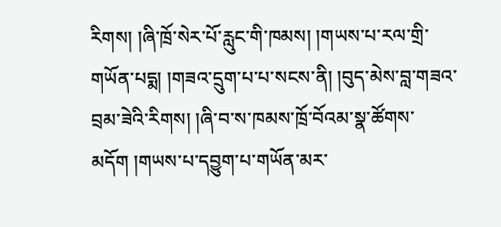རིགས། །ཞི་ཁྲོ་སེར་པོ་རླུང་གི་ཁམས། །གཡས་པ་རལ་གྲི་གཡོན་པདྨ། །གཟའ་དྲུག་པ་པ་སངས་ནི། །བུད་མེས་བླ་གཟའ་བྲམ་ཟེའི་རིགས། །ཞི་བ་ས་ཁམས་ཁྲོ་བོའམ་སྣ་ཚོགས་མདོག །གཡས་པ་དབྱུག་པ་གཡོན་མར་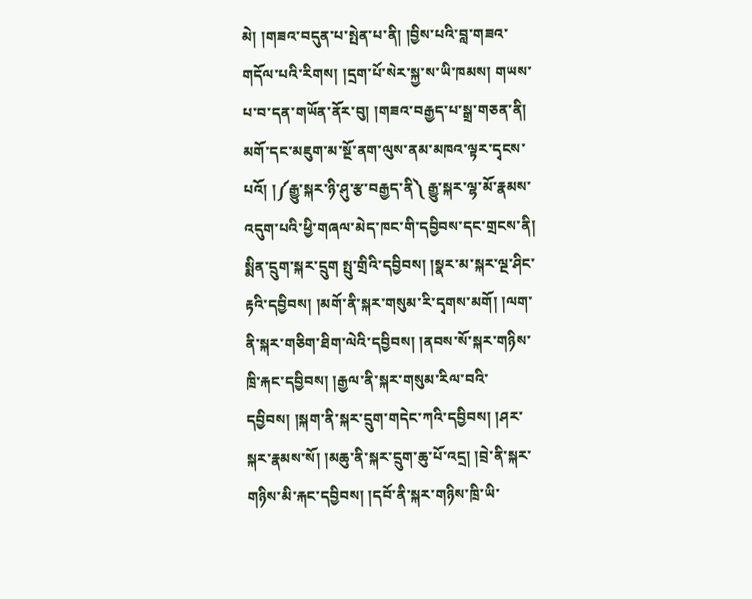མེ། །གཟའ་བདུན་པ་སྤེན་པ་ནི། །བྱིས་པའི་བླ་གཟའ་གདོལ་པའི་རིགས། །དྲག་པོ་སེར་སྐྱ་ས་ཡི་ཁམས། གཡས་པ་བ་དན་གཡོན་ནོར་བུ། །གཟའ་བརྒྱད་པ་སྒྲ་གཅན་ནི། མགོ་དང་མཇུག་མ་སྔོ་ནག་ལུས་ནམ་མཁའ་ལྟར་དྭངས་པའོ། །༼རྒྱུ་སྐར་ཉི་ཤུ་རྩ་བརྒྱད་ནི༽ རྒྱུ་སྐར་ལྷ་མོ་རྣམས་འདུག་པའི་ཕྱི་གཞལ་མེད་ཁང་གི་དབྱིབས་དང་གྲངས་ནི། སྨིན་དྲུག་སྐར་དྲུག སྤུ་གྲིའི་དབྱིབས། །སྣར་མ་སྐར་ལྔ་ཤིང་རྟའི་དབྱིབས། །མགོ་ནི་སྐར་གསུམ་རི་དྭགས་མགོ། །ལག་ནི་སྐར་གཅིག་ཐིག་ལེའི་དབྱིབས། །ནབས་སོ་སྐར་གཉིས་ཁྲི་རྐང་དབྱིབས། །རྒྱལ་ནི་སྐར་གསུམ་རིལ་བའི་དབྱིབས། །སྐག་ནི་སྐར་དྲུག་གདེང་ཀའི་དབྱིབས། །ཤར་སྐར་རྣམས་སོ། །མཆུ་ནི་སྐར་དྲུག་ཆུ་པོ་འདྲ། །བྲེ་ནི་སྐར་གཉིས་མི་རྐང་དབྱིབས། །དབོ་ནི་སྐར་གཉིས་ཁྲི་ཡི་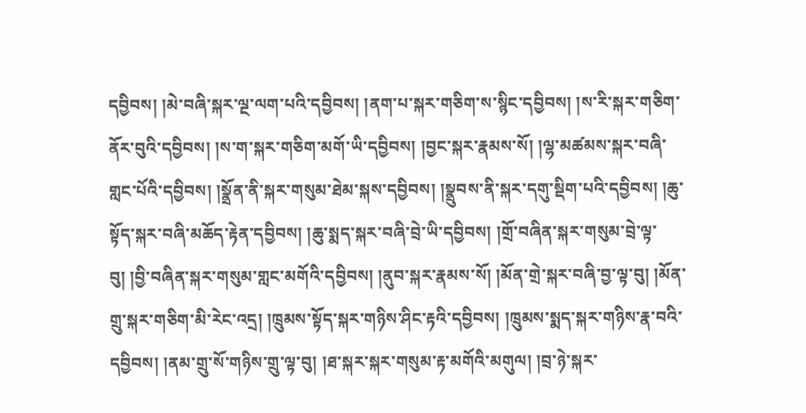དབྱིབས། །མེ་བཞི་སྐར་ལྔ་ལག་པའི་དབྱིབས། །ནག་པ་སྐར་གཅིག་ས་སྙིང་དབྱིབས། །ས་རི་སྐར་གཅིག་ནོར་བུའི་དབྱིབས། །ས་ག་སྐར་གཅིག་མགོ་ཡི་དབྱིབས། །བྱང་སྐར་རྣམས་སོ། །ལྷ་མཚམས་སྐར་བཞི་གླང་པོའི་དབྱིབས། །སྣྲོན་ནི་སྐར་གསུམ་ཐེམ་སྐས་དབྱིབས། །སྣྲུབས་ནི་སྐར་དགུ་སྡིག་པའི་དབྱིབས། །ཆུ་སྟོད་སྐར་བཞི་མཆོད་རྟེན་དབྱིབས། །ཆུ་སྨད་སྐར་བཞི་བྲེ་ཡི་དབྱིབས། །གྲོ་བཞིན་སྐར་གསུམ་བྲེ་ལྟ་བུ། །བྱི་བཞིན་སྐར་གསུམ་གླང་མགོའི་དབྱིབས། །ནུབ་སྐར་རྣམས་སོ། །མོན་གྲེ་སྐར་བཞི་བྱ་ལྟ་བུ། །མོན་གྲུ་སྐར་གཅིག་མི་རེང་འདྲ། །ཁྲུམས་སྟོད་སྐར་གཉིས་ཤིང་རྟའི་དབྱིབས། །ཁྲུམས་སྨད་སྐར་གཉིས་རྣ་བའི་དབྱིབས། །ནམ་གྲུ་སོ་གཉིས་གྲུ་ལྟ་བུ། །ཐ་སྐར་སྐར་གསུམ་རྟ་མགོའི་མགུལ། །བྲ་ཉེ་སྐར་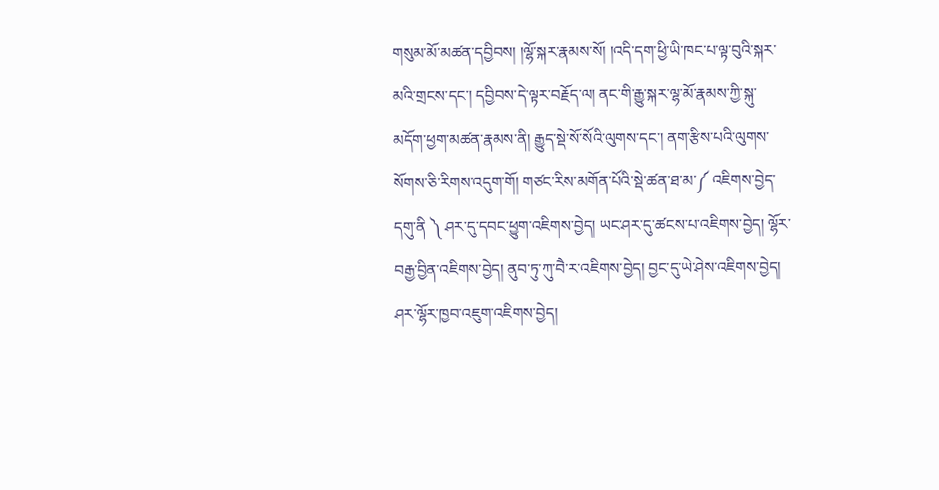གསུམ་མོ་མཚན་དབྱིབས། །ལྷོ་སྐར་རྣམས་སོ། །འདི་དག་ཕྱི་ཡི་ཁང་པ་ལྟ་བུའི་སྐར་མའི་གྲངས་དང་། དབྱིབས་དེ་ལྟར་བརྗོད་ལ། ནང་གི་རྒྱུ་སྐར་ལྷ་མོ་རྣམས་ཀྱི་སྐུ་མདོག་ཕྱག་མཚན་རྣམས་ནི། རྒྱུད་སྡེ་སོ་སོའི་ལུགས་དང་། ནག་རྩིས་པའི་ལུགས་སོགས་ཅི་རིགས་འདུག་གོ། གཙང་རིས་མགོན་པོའི་སྡེ་ཚན་ཐ་མ་༼ འཇིགས་བྱེད་དགུ་ནི ༽ ཤར་དུ་དབང་ཕྱུག་འཇིགས་བྱེད། ཡང་ཤར་དུ་ཚངས་པ་འཇིགས་བྱེད། ལྷོར་བརྒྱ་བྱིན་འཇིགས་བྱེད། ནུབ་ཏུ་ཀུ་བཻ་ར་འཇིགས་བྱེད། བྱང་དུ་ཡེ་ཤེས་འཇིགས་བྱེད། ཤར་ལྷོར་ཁྱབ་འཇུག་འཇིགས་བྱེད།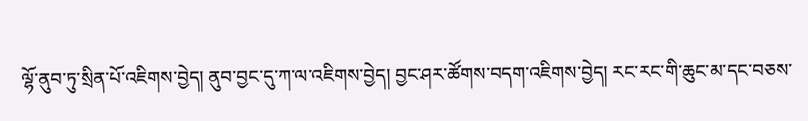ལྷོ་ནུབ་ཏུ་སྲིན་པོ་འཇིགས་བྱེད། ནུབ་བྱང་དུ་ཀ་ལ་འཇིགས་བྱེད། བྱང་ཤར་ཚོགས་བདག་འཇིགས་བྱེད། རང་རང་གི་ཆུང་མ་དང་བཅས་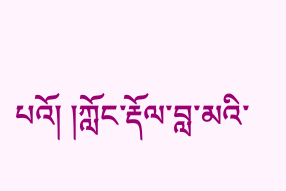པའོ། །ཀློང་རྡོལ་བླ་མའི་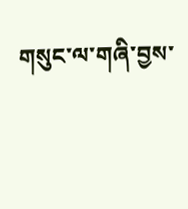གསུང་ལ་གཞི་བྱས་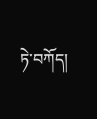ཏེ་བཀོད།